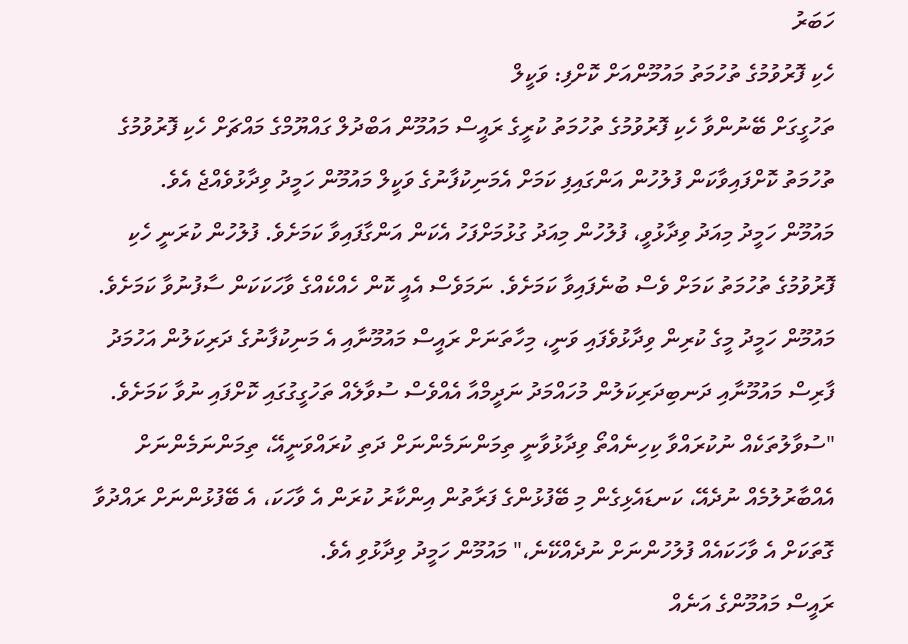ހަބަރު
ހެކި ފޮރުވުމުގެ ތުހުމަތު މައުމޫންއަށް ކޮށްފި: ވަކީލް
ތަހުގީގަށް ބޭނުންވާ ހެކި ފޮރުވުމުގެ ތުހުމަތު ކުރީގެ ރައީސް މައުމޫން އަބްދުލް ގައްޔޫމްގެ މައްޗަށް ހެކި ފޮރުވުމުގެ ތުހުމަތު ކޮށްފައިވާކަން ފުލުހުން އަންގައިފި ކަމަށް އެމަނިކުފާނުގެ ވަކީލް މައުމޫން ހަމީދު ވިދާޅުވެއްޖެ އެވެ.
މައުމޫން ހަމީދު މިއަދު ވިދާޅުވީ، ފުލުހުން މިއަދު ގުޅުމަށްފަހު އެކަން އަންގާފައިވާ ކަމަށެވެ. ފުލުހުން ކުރަނީ ހެކި ފޮރުވުމުގެ ތުހުމަތު ކަމަށް ވެސް ބުނެފައިވާ ކަމަށެވެ. ނަމަވެސް އެއީ ކޮން ހެއްކެއްގެ ވާހަކަކަން ސާފުނުވާ ކަމަށެވެ.
މައުމޫން ހަމީދު މީގެ ކުރިން ވިދާޅުވެފައި ވަނީ، މިހާތަނަށް ރައީސް މައުމޫނާއި އެ މަނިކުފާނުގެ ދަރިކަލުން އަހުމަދު ފާރިސް މައުމޫނާއި ދަނބިދަރިކަލުން މުހައްމަދު ނަދީމްއާ އެއްވެސް ސުވާލެއް ތަހުގީގުގައި ކޮށްފައި ނުވާ ކަމަށެވެ.
"ސުވާލުތަކެއް ނުކުރައްވާ ކިހިނެއްތޯ ވިދާޅުވާނީ ތިމަންނަމެންނަށް ދަތި ކުރައްވަނީއޭ، ތިމަންނަމެންނަށް އެއްބާރުލުމެއް ނުދެއޭ، ކަނޑައެޅިގެން މި ބޭފުޅުންގެ ފަރާތުން އިންކާރު ކުރަން އެ ވާހަކަ، އެ ބޭފުޅުންނަށް ރައްދުވާ ގޮތަކަށް އެ ވާހަކައެއް ފުލުހުންނަށް ނުދެއްކޭނެ،" މައުމޫން ހަމީދު ވިދާޅުވި އެވެ.
ރައީސް މައުމޫންގެ އަނެއް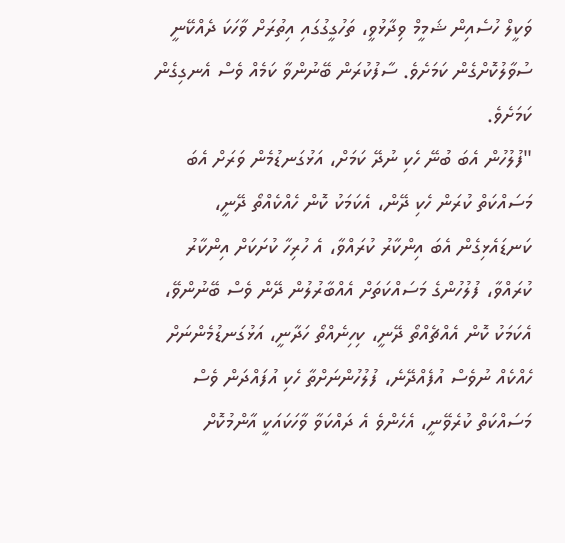ވަކީލް ހުސެއިން ޝަމީމް ވިދާޅުވީ، ތަހުގީގުގައި އިތުރަށް ވާހަކަ ދެއްކޭނީ ސުވާލުކޮށްގެން ކަމަށެވެ. ސާފުކުރަން ބޭނުންވާ ކަމެއް ވެސް އެނގިގެން ކަމަށެވެ.
"ފުލުހުން އެބަ ބުނޭ ހެކި ނުދޭ ކަމަށް، އަޅުގަނޑުމެން ވަރަށް އެބަ މަސައްކަތް ކުރަން ހެކި ދޭން، އެކަމަކު ކޮން ހެއްކެއްތޯ ދޭނީ، ކަނޑައެޅިގެން އެބަ އިންކާރު ކުރައްވާ، އެ ހުރިހާ ކުށަކަށް އިންކާރު ކުރައްވާ، ފުލުހުންގެ މަސައްކަތަށް އެއްބާރުލުން ދޭން ވެސް ބޭނުންވޭ، އެކަމަކު ކޮން އެއްޗެއްތޯ ދޭނީ، ކިހިނެއްތޯ ހަދާނީ، އަޅުގަނޑުމެންނަށް ހެއްކެއް ނުވެސް އުފެއްދޭނެ، ފުލުހުންނަށްތާ ހެކި އުފައްދަން ވެސް މަސައްކަތް ކުރެވޭނީ، އެހެންވެ އެ ދައްކަވާ ވާހަކައަކީ އާންމުކޮށް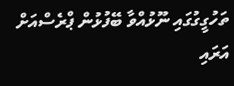ތަހުގީގުގައި ނޫޅުއްވާ ބޭފުޅުން ޕްރެސްއަށް އަރައި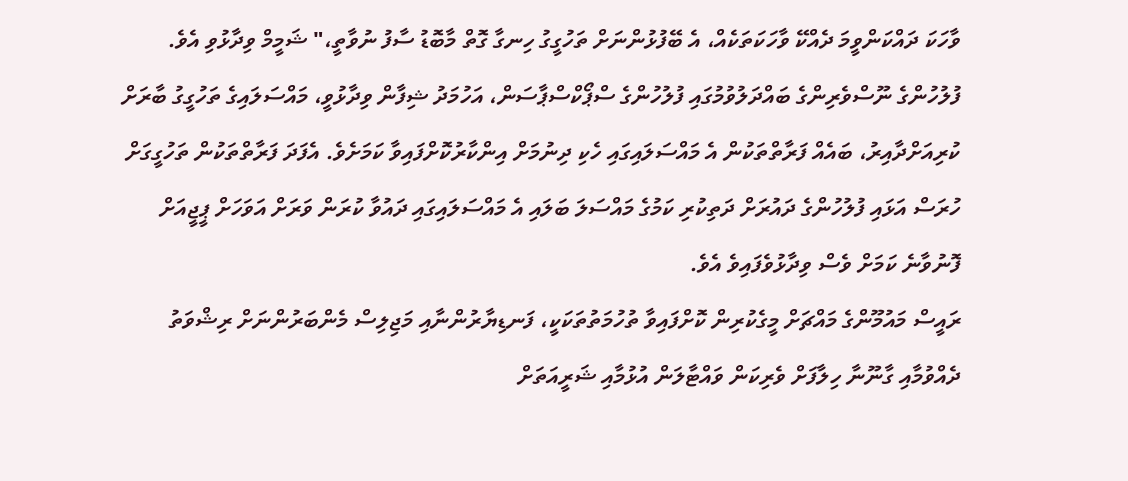ވާހަކަ ދައްކަންވީމަ ދެއްކޭ ވާހަކަތަކެއް، އެ ބޭފުޅުންނަށް ތަހުގީގު ހިނގާ ގޮތް މާބޮޑު ސާފު ނުވާތީ،" ޝަމީމް ވިދާޅުވި އެވެ.
ފުލުހުންގެ ނޫސްވެރިންގެ ބައްދަލުވުމުގައި ފުލުހުންގެ ސްޕޯކްސްޕާސަން، އަހުމަދު ޝިފާން ވިދާޅުވީ، މައްސަލައިގެ ތަހުގީގު ބާރަށް ކުރިއަށްދާއިރު، ބައެއް ފަރާތްތަކުން އެ މައްސަލައިގައި ހެކި ދިނުމަށް އިންކާރުކޮށްފައިވާ ކަމަށެވެ. އެފަދަ ފަރާތްތަކުން ތަހުގީގަށް ހުރަސް އަޅައި ފުލުހުންގެ ދައުރަށް ދަތިކުރި ކަމުގެ މައްސަލަ ބަލައި އެ މައްސަލައިގައި ދައުވާ ކުރަން ވަރަށް އަވަހަށް ޕީޖީއަށް ފޮނުވާނެ ކަމަށް ވެސް ވިދާޅުވެފައިވެ އެވެ.
ރައީސް މައުމޫންގެ މައްޗަށް މީގެކުރިން ކޮށްފައިވާ ތުހުމަތުތަކަކީ، ފަނޑިޔާރުންނާއި މަޖިލިސް މެންބަރުންނަށް ރިޝްވަތު ދެއްވުމާއި ގާނޫނާ ހިލާފަށް ވެރިކަން ވައްޓާލަން އުޅުމާއި ޝަރީއަތަށް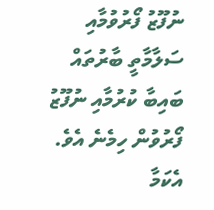ނުފޫޒު ފޯރުވުމާއި ސަލާމާތީ ބާރުތައް ބައިބާ ކުރުމާއި ނުފޫޒު ފޯރުވުން ހިމެނެ އެވެ. އެކަމާ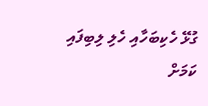ގުޅޭ ހެކިބަހާއި ހެލި ލިބިފައި ކަމަށް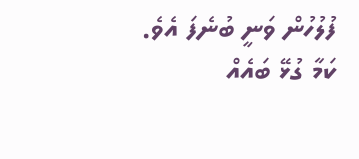ފުލުހުން ވަނީ ބުނެފަ އެވެ. ކަމާ ގުޅޭ ބައެއް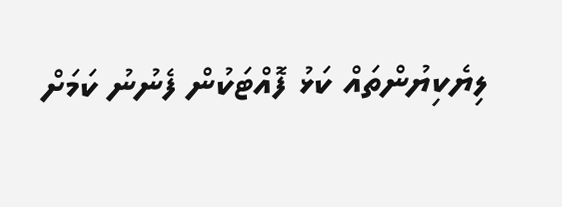ލިޔެކިޔުންތައް ކަޅު ފޮއްޓަކުން ފެނުނު ކަމަށް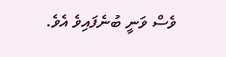ވެސް ވަނީ ބުނެފައިވެ އެވެ.